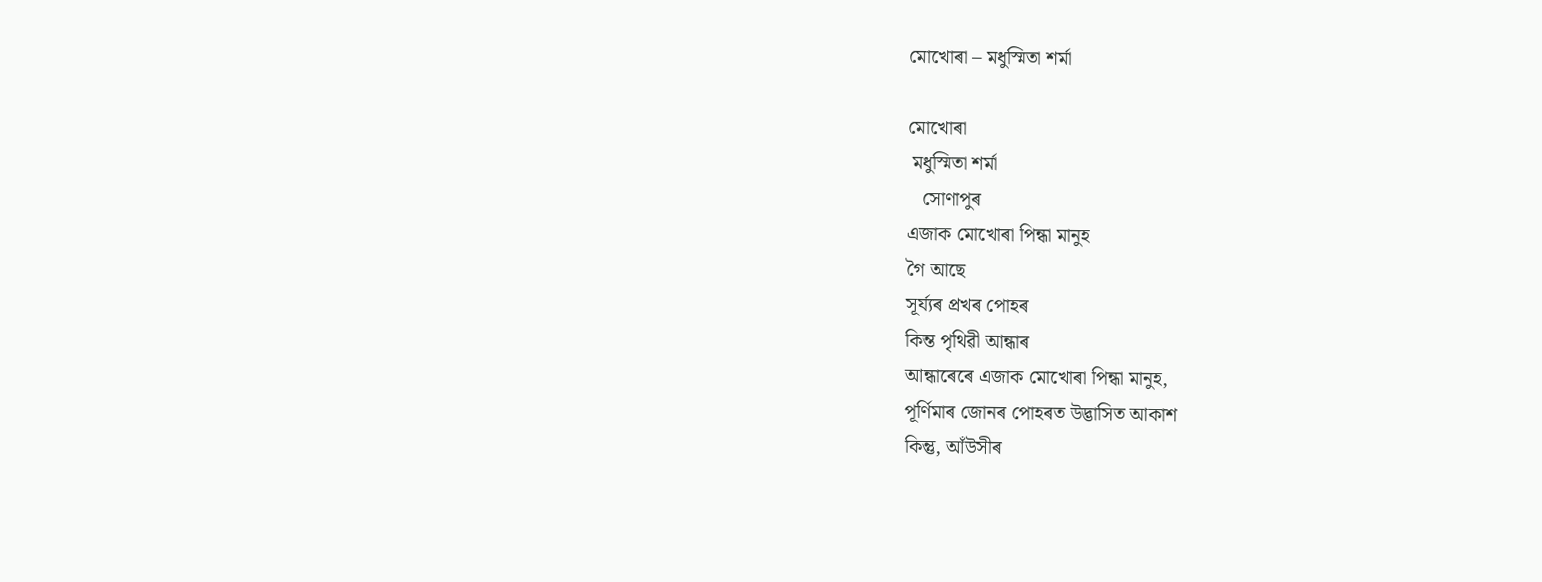মোখোৰা – মধুস্মিতা শৰ্মা

মোখোৰা
 মধুস্মিতা শৰ্মা
   সোণাপুৰ
এজাক মোখোৰা পিন্ধা মানুহ
গৈ আছে
সূৰ্য্যৰ প্ৰখৰ পোহৰ
কিন্ত পৃথিৱী আন্ধাৰ
আন্ধাৰেৰে এজাক মোখোৰা পিন্ধা মানুহ,
পূৰ্ণিমাৰ জোনৰ পোহৰত উদ্ভাসিত আকাশ
কিন্তু, আঁউসীৰ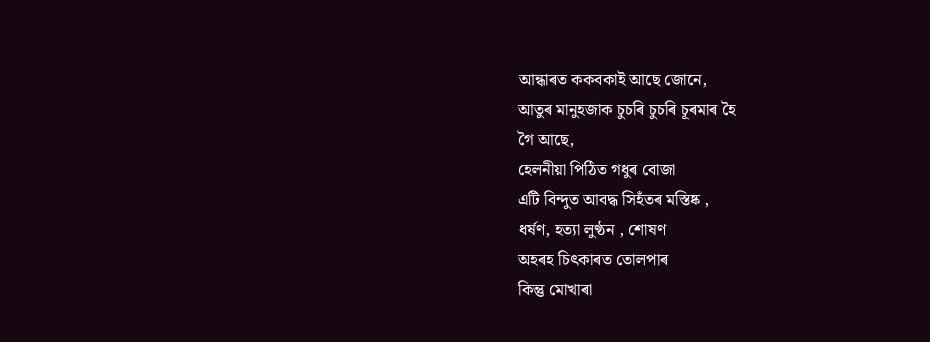আন্ধাৰত ককবকাই আছে জোনে,
আতুৰ মানুহজাক চুচৰি চুচৰি চূৰমাৰ হৈ
গৈ আছে,
হেলনীয়া পিঠিত গধুৰ বোজা
এটি বিন্দুত আবদ্ধ সিহঁতৰ মস্তিষ্ক ,
ধৰ্ষণ, হত্যা লুণ্ঠন , শোষণ
অহৰহ চিৎকাৰত তোলপাৰ
কিন্তু মোখাৰা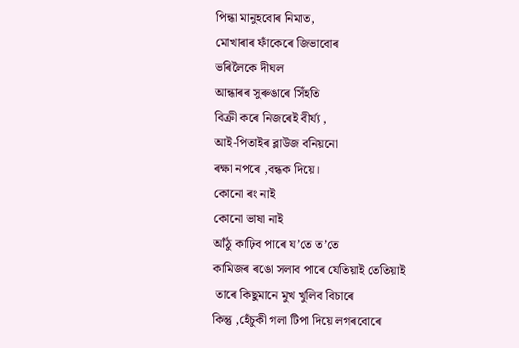পিন্ধা মানুহবোৰ নিমাত,
মোখাৰাৰ ফাঁকেৰে জিভাবোৰ
ভৰিলৈকে দীঘল
আন্ধাৰৰ সুৰুঙাৰে সিঁহতি
বিক্ৰী কৰে নিজৰেই বীৰ্য্য ,
আই-পিতাইৰ ব্লাউজ বনিয়নো
ৰক্ষা নপৰে ,বন্ধক দিয়ে।
কোনো ৰং নাই
কোনো ভাষা নাই
আঁঠু কাঢ়িব পাৰে য’তে ত’তে
কামিজৰ ৰঙো সলাব পাৰে যেতিয়াই তেতিয়াই
 তাৰে কিছুমানে মুখ খুলিব বিচাৰে
কিন্তু ,হেঁচুকী গলা টিপা দিয়ে লগৰবোৰে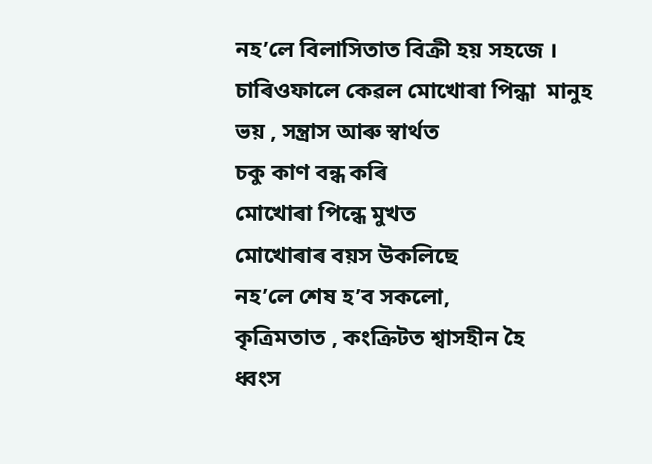নহ’লে বিলাসিতাত বিক্ৰী হয় সহজে ।
চাৰিওফালে কেৱল মোখোৰা পিন্ধা  মানুহ
ভয় , সন্ত্ৰাস আৰু স্বাৰ্থত
চকু কাণ বন্ধ কৰি
মোখোৰা পিন্ধে মুখত
মোখোৰাৰ বয়স উকলিছে
নহ’লে শেষ হ’ব সকলো,
কৃত্ৰিমতাত , কংক্ৰিটত শ্বাসহীন হৈ
ধ্বংস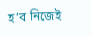হ’ব নিজেই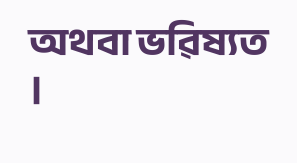অথবা ভৱিষ্যত ।